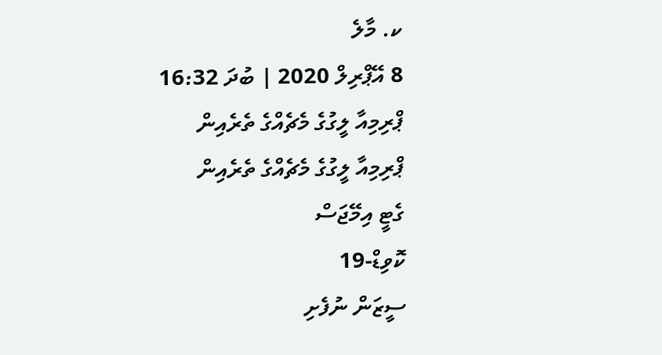ކ. މާލެ
8 އޭޕްރިލް 2020 | ބުދަ 16:32
ޕްރިމިއާ ލީގުގެ މެޗެއްގެ ތެރެއިން
ޕްރިމިއާ ލީގުގެ މެޗެއްގެ ތެރެއިން
ގެޓީ އިމޭޖަސް
ކޮވިޑް-19
ސީޒަން ނުފެށި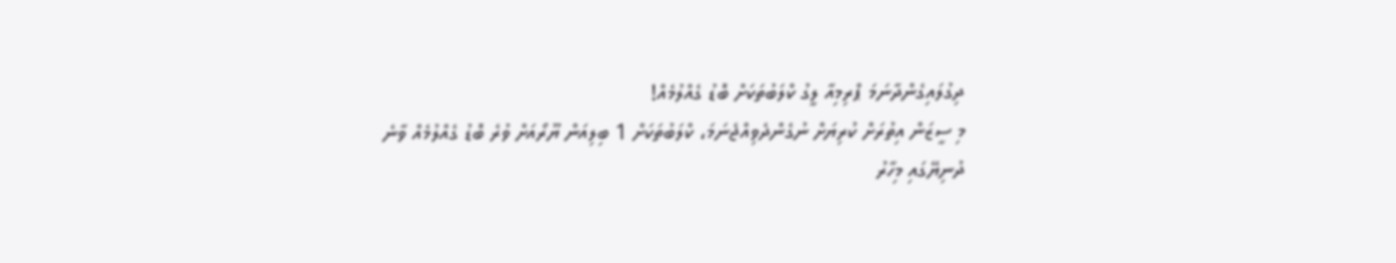ދިގުލައިގެންދާނަމަ ޕްރިމިއާ ލީގު ކްލަބުތަކަށް ބޮޑު ގެއްލުމެއް!
މި ސީޒަން އިތުރަށް ކުރިޔަށް ނުގެންދެވިއްޖެނަމަ، ކްލަބުތަކަށް 1 ބިލިއަން ޔޫރޯއަށް ވުރެ ބޮޑު ގެއްލުމެއް ވާނެ
ދުނިޔޭގައި މިހާރު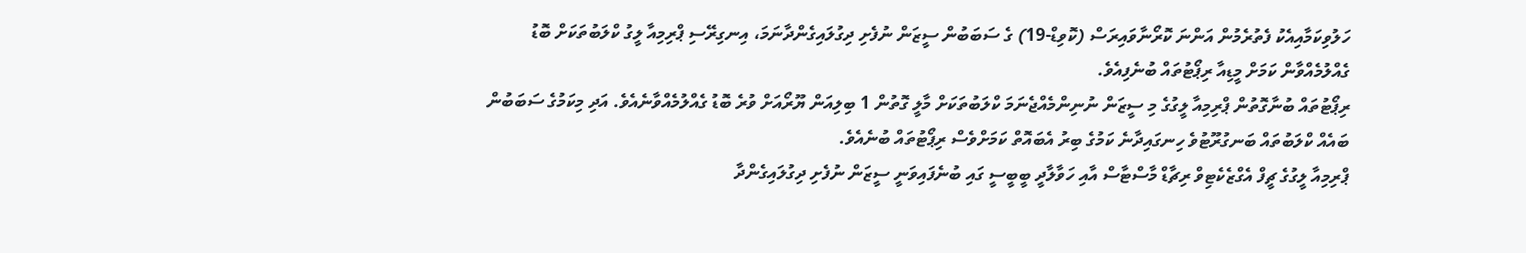ހަލުވިކަމާއިއެކު ފެތުރެމުން އަންނަ ކޮރޯނާވައިރަސް (ކޮވިޑް-19) ގެ ސަބަބުން ސީޒަން ނުފެށި ދިގުލައިގެންދާނަމަ، އިނގިރޭސި ޕްރިމިއާ ލީގު ކްލަބުތަކަށް ބޮޑު ގެއްލުމެއްވާން ކަމަށް މީޑިއާ ރިޕޯޓުތައް ބުނެފިއެވެ.
ރިޕޯޓުތައް ބުނާގޮތުން ޕްރިމިއާ ލީގުގެ މި ސީޒަން ނުނިންމެއްޖެނަމަ ކްލަބުތަކަށް މާލީ ގޮތުން 1 ބިލިއަން ޔޫރޯއަށް ވުރެ ބޮޑު ގެއްލުމެއްވާނެއެވެ. އަދި މިކަމުގެ ސަބަބުން ބައެއް ކްލަބުތައް ބަނގުރޫޓުވެ ހިނގައިދާނެ ކަމުގެ ބިރު އެބައޮތް ކަމަށްވެސް ރިޕޯޓުތައް ބުނެއެވެ.
ޕްރިމިއާ ލީގުގެ ޗީފް އެގްޒެކެޓިވް ރިޗާޑް މާސްޓާސް އާއި ހަވާލާދީ ބީބީސީ ގައި ބުނެފައިވަނީ ސީޒަން ނުފެށި ދިގުލައިގެންދާ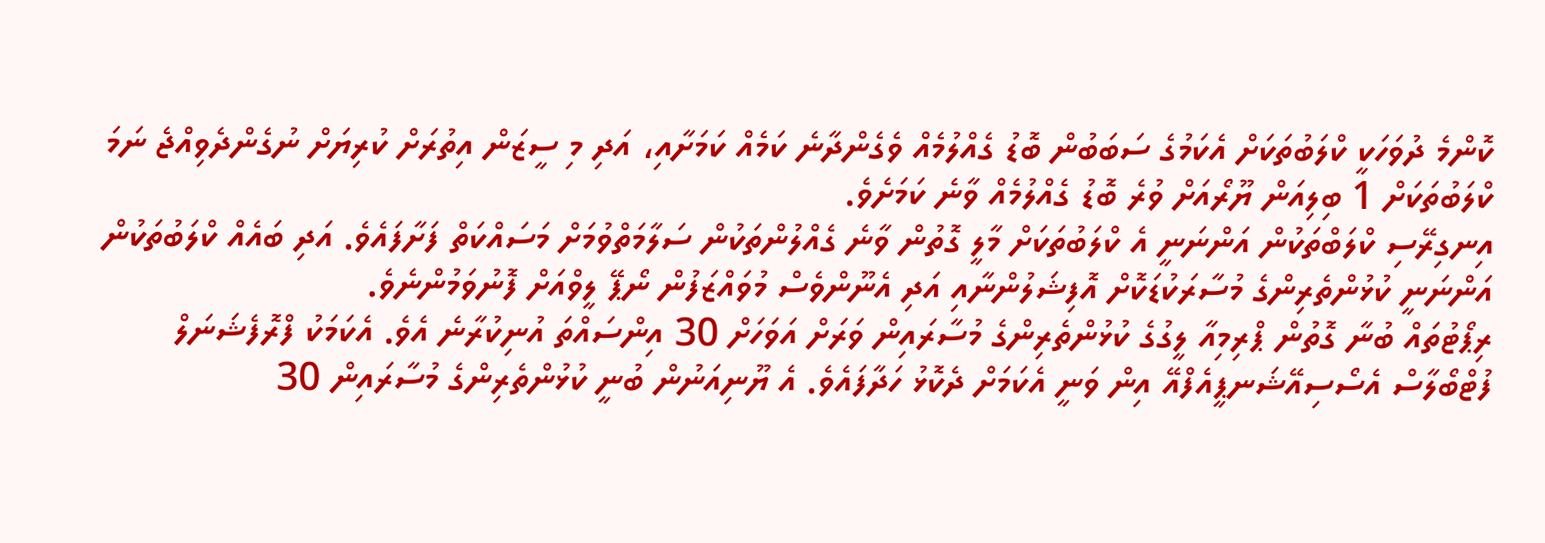ކޮންމެ ދުވަހަކީ ކްލަބުތަކަށް އެކަމުގެ ސަބަބުން ބޮޑު ގެއްލުމެއް ވެގެންދާނެ ކަމެއް ކަމަށާއި، އަދި މި ސީޒަން އިތުރަށް ކުރިޔަށް ނުގެންދެވިއްޖެ ނަމަ ކްލަބުތަކަށް 1 ބިލިއަން ޔޫރޯއަށް ވުރެ ބޮޑު ގެއްލުމެއް ވާނެ ކަމަށެވެ.
އިނގިރޭސި ކްލަބްތަކުން އަންނަނީ އެ ކްލަބުތަކަށް މާލީ ގޮތުން ވާނެ ގެއްލުންތަކުން ސަލާމަތްވުމަށް މަސައްކަތް ފަށާފައެވެ. އަދި ބައެއް ކްލަބުތަކުން އަންނަނީ ކުޅުންތެރިންގެ މުސާރަކުޑަކޮށް އޮފިޝަލުންނާއި އަދި އެނޫންވެސް މުވައްޒަފުން ނޯޕޭ ލީވްއަށް ފޮނުވަމުންނެވެ.
ރިޕޯޓުތައް ބުނާ ގޮތުން ޕްރިމިއާ ލީގުގެ ކުޅުންތެރިންގެ މުސާރައިން ވަރަށް އަވަހަށް 30 އިންސައްތަ އުނިކުރާނެ އެވެ. އެކަމަކު ފްރޮފެޝަނަލް ފުޓްބޯލާސް އެސޯސިއޭޝަނޕީއެފްއޭ އިން ވަނީ އެކަމަށް ދެކޮޅު ހަދާފައެވެ. އެ ޔޫނިއަނުން ބުނީ ކުޅުންތެރިންގެ މުސާރައިން 30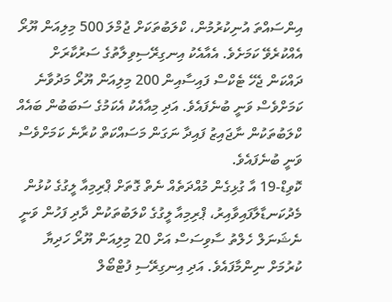އިންސައްތަ އުނިކުރުމުން، ކްލަބުތަކަށް ޖުމްލަ 500 މިލިއަން ޔޫރޯ އެއްކުރެވޭ ކަމަށެވެ. އެއާއެކު އިނގިރޭސިވިލާތުގެ ސަރުކާރަށް ދައްކަން ޖެހޭ ޓެކްސް ފައިސާއިން 200 މިލިއަން ޔޫރޯ މަދުވާނެ ކަމަށްވެސް ވަނީ ބުނެފައެވެ. އަދި މިއާއެކު އެކަމުގެ ސަބަބުން ބައެއް ކްލަބުތަކުން ނާޖައިޒު ފައިދާ ނަގަން މަސައްކަތް ކުރާނެ ކަމަށްވެސް ވަނީ ބުނެފައެވެ.
ކޮވިޑް-19 އާ ގުޅިގެން މުއްދަތެއް ނެތް ގޮތަށް ޕްރިމިއާ ލީގުގެ ކުޅުން މެދުކަނޑާލާފައިވާއިރު، ޕްރިމިއާ ލީގުގެ ކްލަބުތަކުން ދާދި ފަހުން ވަނީ ނެޝަނަލް ހެލްތު ސާވިސަސް އަށް 20 މިލިއަން ޔޫރޯ ހަދިޔާ ކުރުމަށް ނިންމާފައެވެ. އަދި އިނގިރޭސި ފުޓްބޯލް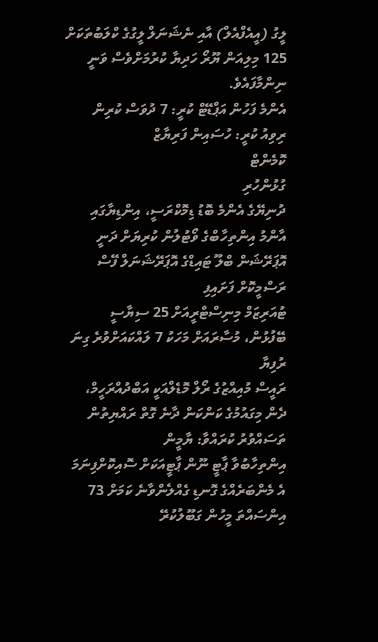ލީގު (އީއެފްއެލް) އާއި ނެޝަނަލް ލީގުގެ ކްލަބުތަކަށް 125 މިލިއަން ޔޫރޯ ހަދިޔާ ކުރުމަށްވެސް ވަނީ ނިންމާފައެވެ.
އެންމެ ފަހުން އަޕްޑޭޓް ކުރީ: 7 ދުވަސް ކުރިން
ރިވިއު ކުރީ: ހުސައިން ފަރިޔާޒް
ކޮމެންޓް
ގުޅުންހުރި
ދުނިޔޭގެ އެންމެ ބޮޑު ޑިމޮކްރަސީ، އިންޑިޔާގައި އާންމު އިންތިހާބްގެ ވޯޓުލުން ކުރިޔަށް ދަނީ
އޮޕަރޭޝަން ބްލޫ ޓައިޑްގެ އޮޕަރޭޝަނަލް ފޭސް ރަސްމީކޮށް ފަށައިފި
ޓުއަރިޒަމް މިނިސްޓްރީއަށް 25 ސިޔާސީ ބޭފުޅުން، މުސާރައަށް މަހަކު 7 ލައްކައަށްވުރެ ގިނަ ރުފިޔާ
ރައީސް މުއިއްޒުގެ ރޯލް މޮޑެލްއަކީ އަބްދުއްރަހީމް، ދެން މިގައުމުގެ ކަންކަން ދާނެ ގޮތް ރައްޔިތުން ތަސައްވުރު ކުރައްވާ: ޔާމީން
އިންތިހާބުވާ ޕާޓީ ނޫން ޕާޓީއަކަށް ސޮއިކޮށްފިނަމަ އެ މެންބަރެއްގެ ގޮނޑި ގެއްލެންވާނެ ކަމަށް 73 އިންސައްތަ މީހުން ގަބޫލުކުރޭ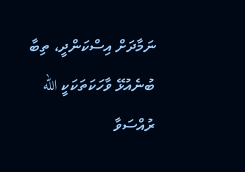ނަމާދަށް އިސްކަންދީ، ތިބާ ބުނެއުޅޭ ވާހަކަތަކަކީ الله ރުއްސަވާ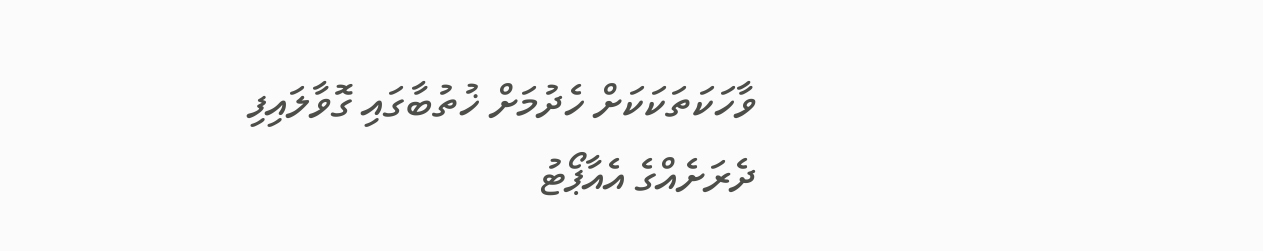ވާހަކަތަކަކަށް ހެދުމަށް ޚުތުބާގައި ގޮވާލައިފި
ދެރަށެއްގެ އެއާޕޯޓު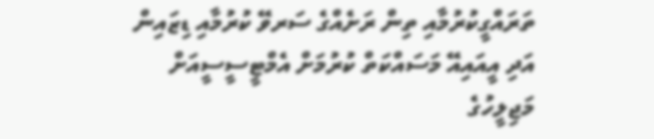ތަރައްގީކުރުމާއި ތިން ރަށެއްގެ ސަރވޭ ކުރުމާއި ޑިޒައިން އަދި އީއައިއޭ މަސައްކަތް ކުރުމަށް އެމްޓީސީސީއަށް
މަޖިލީހުގެ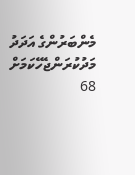މެންބަރުންގެ އަދަދު މަދުކުރަންޖެހޭކަމަށް 68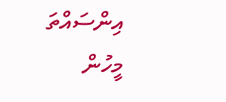އިންސައްތަ މީހުން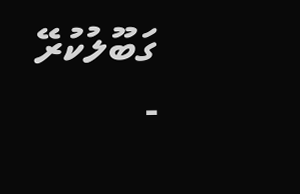ގަބޫލުކުރޭ -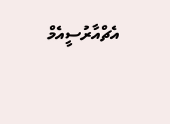އެޗްއާރުސީއެމް